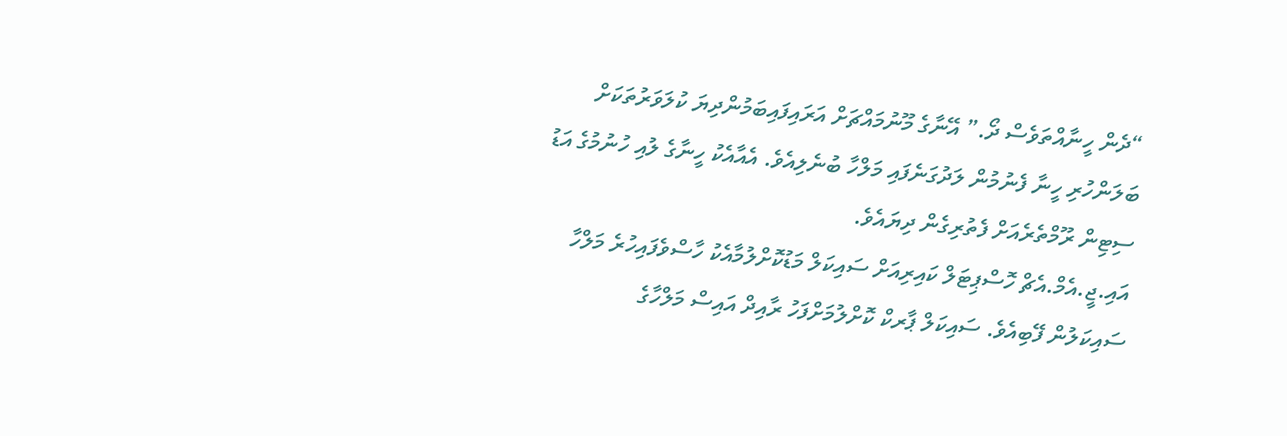“ދެން ހީނާއްތަވެސް ދޯ.” އޭނާގެ މޫނުމައްޗަށް އަރައިފައިބަމުންދިޔަ ކުލަވަރުތަކަށް ބަލަންހުރި ހީނާ ފެނުމުން ލަދުގަނެފައި މަލްހާ ބުނެލިއެވެ. އެއާއެކު ހީނާގެ ލުއި ހުނުމުގެ އަޑު ސިޓިން ރޫމްތެރެއަށް ފެތުރިގެން ދިޔައެވެ.
އައި.ޖީ.އެމް.އެޗް ހޮސްޕިޓަލް ކައިރިއަށް ސައިކަލް މަޑުކޮށްލުމާއެކު ހާސްވެފައިހުރެ މަލްހާ ސައިކަލުން ފޭބިއެވެ. ސައިކަލް ޕާރކް ކޮށްލުމަށްފަހު ރާއިދް އައިސް މަލްހާގެ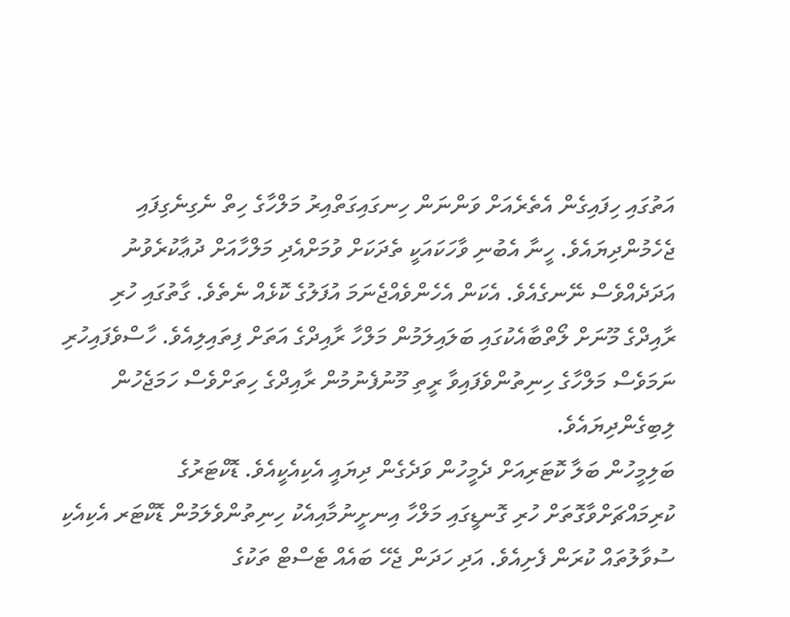އަތުގައި ހިފައިގެން އެތެރެއަށް ވަންނަން ހިނގައިގަތްއިރު މަލްހާގެ ހިތް ނެގިނެގިފައި ޖެހެމުންދިޔައެވެ. ހީނާ އެބުނި ވާހަކައަކީ ތެދަކަށް ވުމަށްއެދި މަލްހާއަށް ދުޢާކުރެވުނު އަދަދެއްވެސް ނޭނގެއެވެ. އެކަން އެހެންވެއްޖެނަމަ އުފަލުގެ ކޮޅެއް ނެތެވެ. ގާތުގައި ހުރި ރާއިދްގެ މޫނަށް ލޯތްބާއެކުގައި ބަލައިލަމުން މަލްހާ ރާއިދްގެ އަތަށް ފިތައިލިއެވެ. ހާސްވެފައިހުރި ނަމަވެސް މަލްހާގެ ހިނިތުންވެފައިވާ ރީތި މޫނުފެނުމުން ރާއިދްގެ ހިތަށްވެސް ހަމަޖެހުން ލިބިގެންދިޔައެވެ.
ބަލިމީހުން ބަލާ ކޮޓަރިއަށް ދެމީހުން ވަދެގެން ދިޔައީ އެކިއެކީއެވެ. ޑޮކްޓަރުގެ ކުރިމައްޗަށްވާގޮތަށް ހުރި ގޮނޑީގައި މަލްހާ އިނށީނުމާއިއެކު ހިނިތުންވެލަމުން ޑޮކްޓަރ އެކިއެކި ސުވާލުތައް ކުރަން ފެށިއެވެ. އަދި ހަދަން ޖެހޭ ބައެއް ޓެސްޓް ތަކުގެ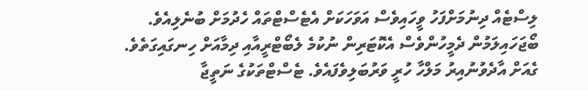ލިސްޓެއް ދިނުމަށްފަހު ވީހައިވެސް އަވަހަކަށް އެޓެސްޓްތައް ހެދުމަށް ބުނެލިއެވެ. ބޯޖަހައިލަމުން ދެމީހުންވެސް އެކޮޓަރިން ނުކުމެ ލެބޯޓްރީއާއި ދިމާއަށް ހިނގައިގަތެވެ.
ގެއަށް އާދެވުނުއިރު މަލްހާ ހުރީ ވަރުބަލިވެފައެވެ. ޓެސްޓްތަކުގެ ނަތީޖާ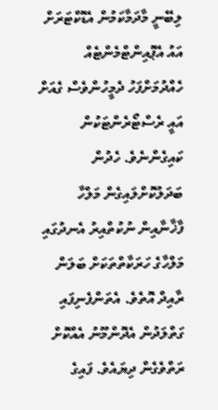ލިބޭނީ މާދަމާކަމުން އެޑޮކްޓަރަށް އައު އެޕޮއިންޓްމެންޓެއް ހެއްދުމަށްފަހު ދެމީހުންވެސް ގެއަށް އައީ ރެސްޓޯރެންޓަކުން ކައިގެންނެވެ. ހެދުން ބަދަލުކޮށްލައިގެން މަލްހާ ފާޚާނާއިން ނުކުތްއިރު އެނދުގައި މަލްހާގެ ހަރަކާތްތަކަށް ބަލަން ރާއިދް އޮތެވެ. އެތަންފެނިފައި ގަތްލަދުން އެދޮންމޫނު އެއްކޮށް ރަތްވެގެން ދިޔައެވެ. ފައިގެ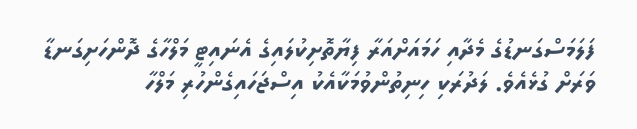ފަލަމަސްގަނޑުގެ މެދާއި ހަމައަށްއަރާ ފިޔާތޮށިކުލައިގެ އެނައިޓީ މަލްހާގެ ދޮންހަށިގަނޑާ ވަރަށް ގުޅެއެވެ. ލަދުރަކި ހިނިތުންވުމަކާއެކު އިސްޖަހައިގެންހުރި މަލްހާ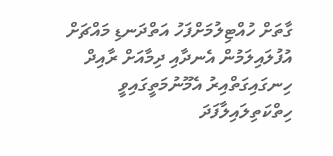ގާތަށް ހުއްޓިލުމަށްފަހު އަތްދަނޑި މައްޗަށް އުފުލައިލަމުން އެނދާއި ދިމާއަށް ރާއިދް ހިނގައިގަތްއިރު އެމޫނުމަތީގައިވީ ހިތްކަތިލައިލާފަދަ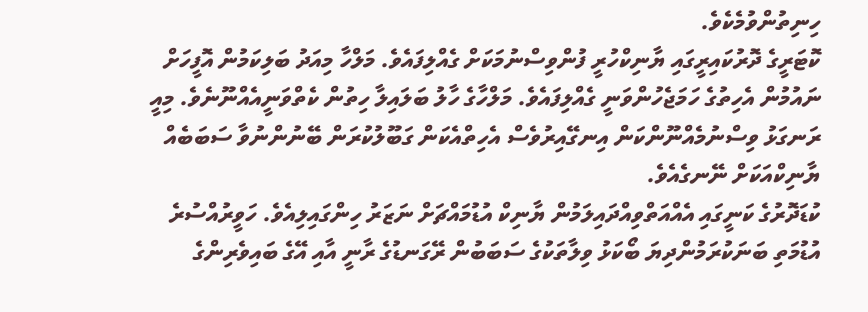ހިނިތުންވުމެކެވެ.
ކޮޓަރީގެ ދޮރުކައިރީގައި ޔާނިކްހުރީ ފުންވިސްނުމަކަށް ގެއްލިފައެވެ. މަލްހާ މިއަދު ބަލިކަމުން އޮފީހަށް ނައުމުން އެހިތުގެ ހަމަޖެހުންވަނީ ގެއްލިފައެވެ. މަލްހާގެ ހާލު ބަލައިލާ ހިތުން ކެތްވަނީއެއްނޫނެވެ. މިއީ ރަނގަޅު ވިސްނުމެއްނޫންކަން އިނގޭއިރުވެސް އެހިތްއެކަން ގަބޫލުކުރަން ބޭނުންނުވާ ސަބަބެއް ޔާނިކްއަކަށް ނޭނގެއެވެ.
ކުޑަދޮރުގެ ކަނީގައި އެއްއަތްވިއްދައިލަމުން ޔާނިކް އުޑުމައްޗަށް ނަޒަރު ހިންގައިލިއެވެ. ހަވީރުއްސުރެ އުޑުމަތި ބަނަކުރަމުންދިޔަ ބޯކަޅު ވިލާތަކުގެ ސަބަބުން ރޭގަނޑުގެ ރާނީ އާއި އޭގެ ބައިވެރިންގެ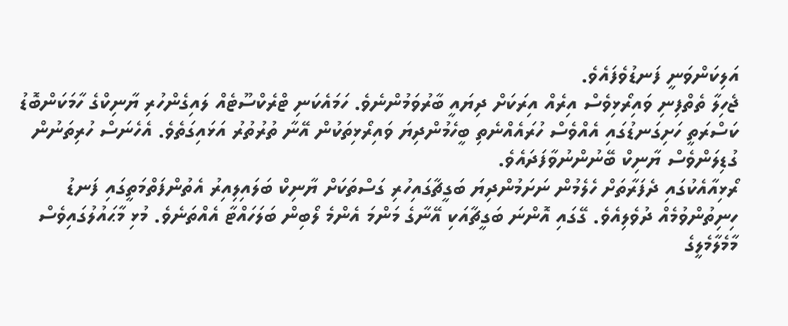އަލިކަންވަނީ ފަނޑުވެފައެވެ.
ޖެހިލާ ތެތްފިނި ވައިރޯޅިވެސް އިރެއް އިރަކަށް ދިޔައީ ބާރުވަމުންނެވެ. ހަމައެކަނި ޓްރެކްސޫޓެއް ލައިގެންހުރި ޔާނިކްގެ ހާމަކަންބޮޑު ކަސްރަތީ ހަށިގަނޑުގައި އެއްވެސް ހުރައެއްނެތި ބީހެމުންދިޔަ ވައިރޯޅިތަކުން އޭނާ ތުރުތުރު އަޅައިގަތެވެ. އެހެނަސް ހުރިތަނުން ގުޑިލަންވެސް ޔާނިކް ބޭނުންނުވާފަދައެވެ.
ރޯޅިއާއެކުގައި ދެފަރާތަށް ހެލެމުން ނަށަމުންދިޔަ ބަގީޗާގައިހުރި ގަސްތަކަށް ޔާނިކް ބަލައިލިއިރު އެތުންފަތްމަތީގައި ފަނޑު ހިނިތުންވުމެއް ދުވެލިއެވެ. ގޭގައި އޮންނަ ބަގީޗާއަކި އޭނާގެ މަންމަ އެންމެ ލޯބިން ބަލަހައްޓާ އެއްތަނެވެ. މުޅި މާޙައުލުގައިވެސް މާމެލާމެލީގެ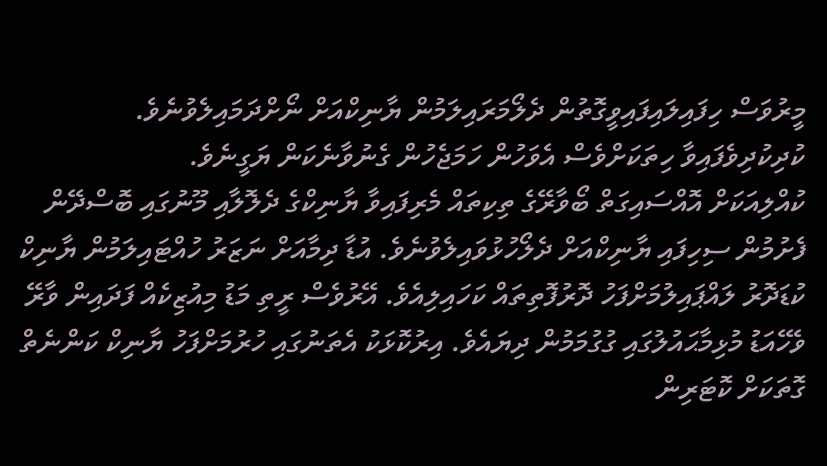މީރުވަސް ހިފައިލައިފައިވީގޮތުން ދެލޯމަރައިލަމުން ޔާނިކްއަށް ނޯށްދަމައިލެވުނެވެ. ކުދިކުދިވެފައިވާ ހިތަކަށްވެސް އެވަހުން ހަމަޖެހުން ގެނުވާނެކަން ޔަގީނެވެ.
ކުއްލިއަކަށް އޮއްސައިގަތް ބޯވާރޭގެ ތިކިތައް މެރިފައިވާ ޔާނިކްގެ ދެލޮލާއި މޫނުގައި ބޮސްދޭން ފެށުމުން ސިހިފައި ޔާނިކްއަށް ދެލޯހުޅުވައިލެވުނެވެ. އުޑާ ދިމާއަށް ނަޒަރު ހުއްޓައިލަމުން ޔާނިކް ކުޑަދޮރު ލައްޕައިލުމަށްފަހު ދޮރުފޮތިތައް ކަހައިލިއެވެ. އޭރުވެސް ރީތި މަޑު މިއުޒިކެއް ފަދައިން ވާރޭ ވެހޭއަޑު މުޅިމާޙައުލުގައި ގުގުމަމުން ދިޔައެވެ. އިރުކޮޅަކު އެތަނުގައި ހުރުމަށްފަހު ޔާނިކް ކަންނެތް ގޮތަކަށް ކޮޓަރިން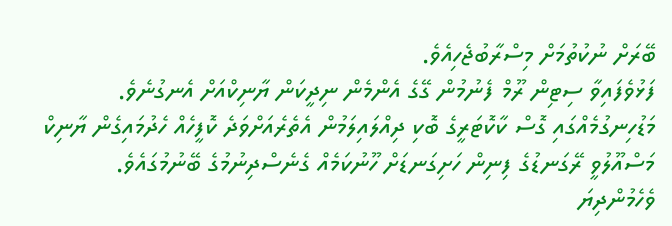ބޭރަށް ނުކުތުމަށް މިސްރާބުޖެހިއެވެ.
ފަޅުވެފައިވާ ސިޓިން ރޫމް ފެނުމުން ގޭގެ އެންމެން ނިދީކަން ޔާނިކްއަށް އެނގުނެވެ. މަޑުހިނގުމެއްގައި ގޮސް ކާކޮޓަރީގެ ބޮކި ދިއްލައިލަމުން އެތެރެއަށްވަދެ ކޮފީހެއް ހެދުމައިގެން ޔާނިކް މަސްއޫލުވީ ރޭގަނޑުގެ ފިނިން ހަށިގަނޑަށް ހޫނުކަމެއް ގެނެސްދިނުމުގެ ބޭނުމުގައެވެ.
ވެހެމުންދިޔަ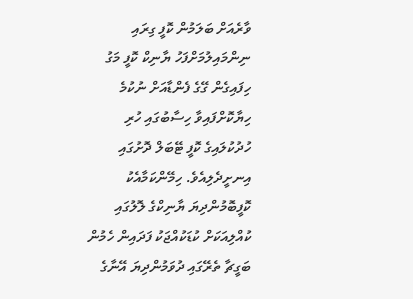ވާރެއަށް ބަލަމުން ކޮފީ ގިރައި ނިންމައިލުމަށްފަހު ޔާނިކް ކޮފީ މަގު ހިފައިގެން ގޭގެ ފެންޑާއަށް ނުކުމެ ހިޔާކޮށްފައިވާ ހިސާބުގައި ހުރި ހުދުކުލައިގެ ކޮފީ ޓޭބަލް ދޮށުގައި އިނށީދެލިއެވެ. ހިމޭންކަމާއެކު ކޮފީބޮމުންދިޔަ ޔާނިކްގެ ލޮލުގައި ކުއްލިއަކަށް ކުޑަކުއްޖަކު ފަދައިން ހެމުން ބަގީޗާ ތެރޭގައި ދުވަމުންދިޔަ އޭނާގެ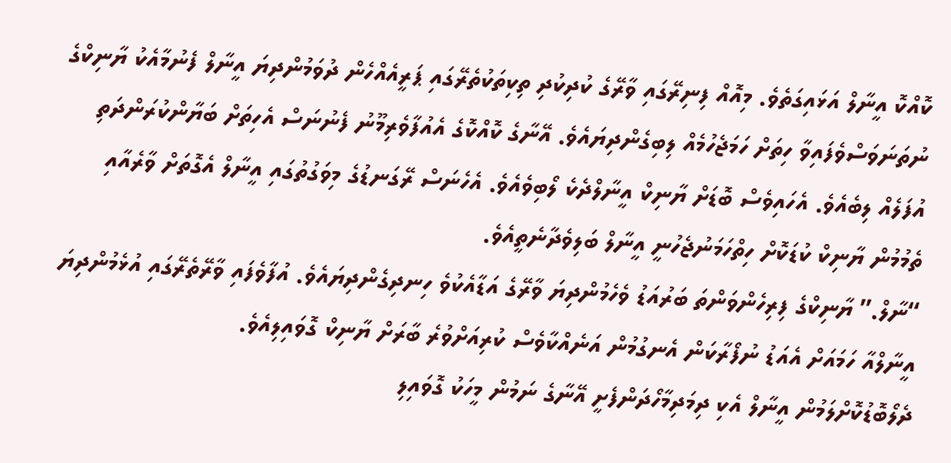ކޮއްކޮ އީނާލް އަޅައިގަތެވެ. މިއޮއް ފިނިރޭގައި ވާރޭގެ ކުދިކުދި ތިކިތަކުތެރޭގައި ޕަރީއެއްހެން ދުވަމުންދިޔަ އީނާލް ފެނުމާއެކު ޔާނިކްގެ ނުތަނަވަސްވެފައިވާ ހިތަށް ހަމަޖެހުމެއް ލިބިގެންދިޔައެވެ. އޭނާގެ ކޮއްކޮގެ އެއުފާވެރިމޫނު ފެނުނަސް އެހިތަށް ބަޔާންކުރަންދަތި އުފަލެއް ލިބެއެވެ. އެހައިވެސް ބޮޑަށް ޔާނިކް އީނާލްދެކެ ލޯބިވެއެވެ. އެހެނަސް ރޭގަނޑުގެ މިވަގުތުގައި އީނާލް އެގޮތަށް ވާރެއާއި ތެމުމުން ޔާނިކް ކުޑަކޮށް ހިތްހަމަނުޖެހުނީ އީނާލް ބަލިވެދާނެތީއެވެ.
“ނާލް.” ޔާނިކްގެ ފިރިހެންވަންތަ ބަރުއަޑު ވެހެމުންދިޔަ ވާރޭގެ އަޑާއެކުވެ ހިނދިގެންދިޔައެވެ. އުފާވެފައި ވާރޭތެރޭގައި އުޅެމުންދިޔަ އީނާލްއާ ހަމައަށް އެއަޑު ނުފޯރާކަން އެނގުމުން އަނެއްކާވެސް ކުރިއަށްވުރެ ބާރަށް ޔާނިކް ގޮވައިލިއެވެ.
ދެލޯބޮޑުކޮށްލަމުން އީނާލް އެކި ދިމަދިމާހޯދަންފެށީ އޭނާގެ ނަމުން މީހަކު ގޮވައިލި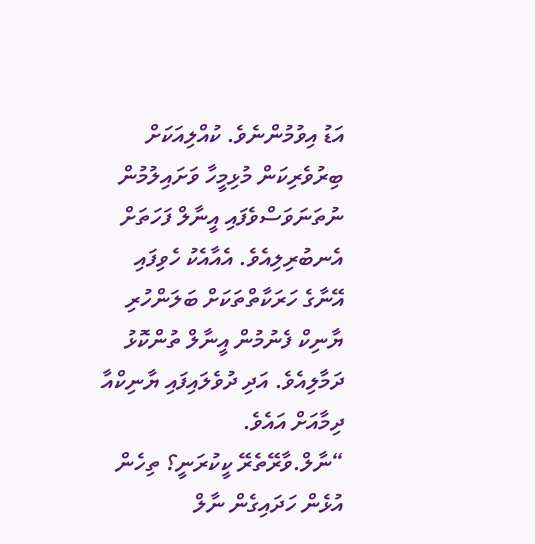އަޑު އިވުމުންނެވެ. ކުއްލިއަކަށް ބިރުވެރިކަން މުޅިމީހާ ވަށައިލުމުން ނުތަނަވަސްވެފައި އީނާލް ފަހަތަށް އެނބުރިލިއެވެ. އެއާއެކު ހެވިފައި އޭނާގެ ހަރަކާތްތަކަށް ބަލަންހުރި ޔާނިކް ފެނުމުން އީނާލް ތުންކޮޅު ދަމާލިއެވެ. އަދި ދުވެލައިފައި ޔާނިކްއާ ދިމާއަށް އައެވެ.
“ނާލް.ވާރޭތެރޭ ކީކުރަނީ؟ ތިހެން އުޅެން ހަދައިގެން ނާލް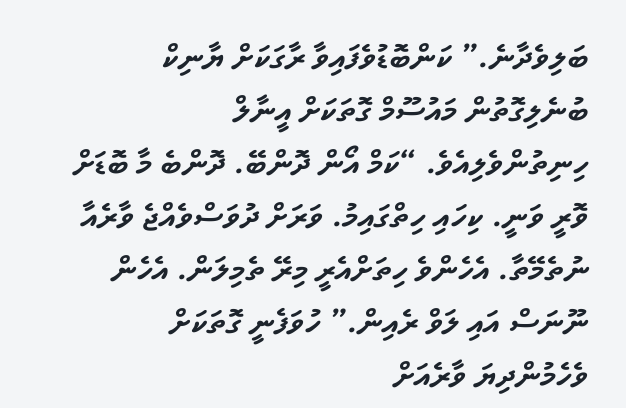ބަލިވެދާނެ.” ކަންބޮޑުވެފައިވާ ރާގަކަށް ޔާނިކް ބުނެލިގޮތުން މައުސޫމް ގޮތަކަށް އީނާލް ހިނިތުންވެލިއެވެ. “ކަމް އޯން ދޮންބޭ. ދޮންބެ މާ ބޮޑަށް ވޮރީ ވަނީ. ކިހައި ހިތްގައިމު. ވަރަށް ދުވަސްވެއްޖެ ވާރެއާ ނުތެމޭތާ. އެހެންވެ ހިތަށްއެރީ މިރޭ ތެމިލަން. އެހެން ނޫނަސް އައި ލަވް ރެއިން.” ހުވަފެނީ ގޮތަކަށް ވެހެމުންދިޔަ ވާރެއަށް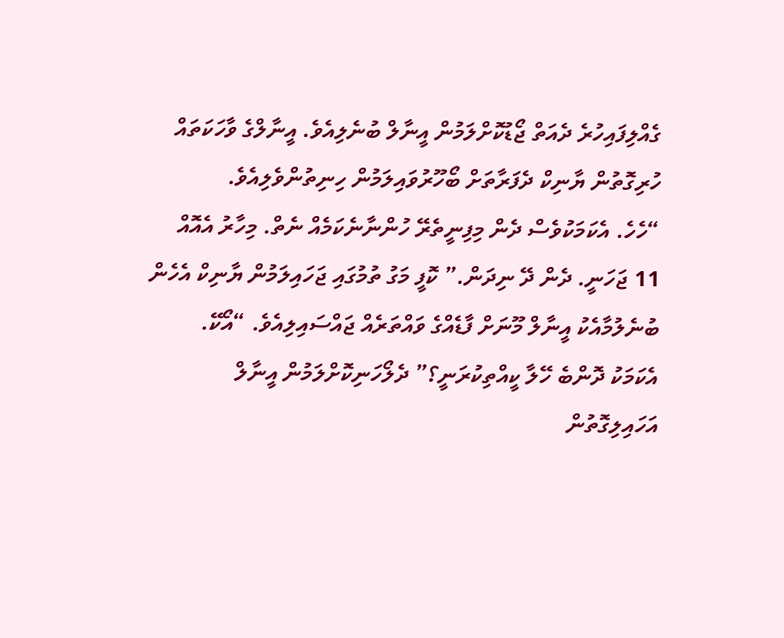ގެއްލިފައިހުރެ ދެއަތް ޖޯޑުކޮށްލަމުން އީނާލް ބުނެލިއެވެ. އީނާލްގެ ވާހަކަތައް ހުރިގޮތުން ޔާނިކް ދެފަރާތަށް ބޯހޫރުވައިލަމުން ހިނިތުންވެލިއެވެ.
“ހެހެ. އެކަމަކުވެސް ދެން މިފިނީތެރޭ ހުންނާނެކަމެއް ނެތް. މިހާރު އެއޮއް 11 ޖަހަނީ. ދެން ދޭ ނިދަން.” ކޮފީ މަގު ތުމުގައި ޖަހައިލަމުން ޔާނިކް އެހެން ބުނެލުމާއެކު އީނާލް މޫނަށް ފާޑެއްގެ ވައްތަރެއް ޖައްސައިލިއެވެ. “އޯކޭ. އެކަމަކު ދޮންބެ ހޭލާ ކީއްތިކުރަނީ؟” ދެލޯހަނިކޮށްލަމުން އީނާލް އަހައިލިގޮތުން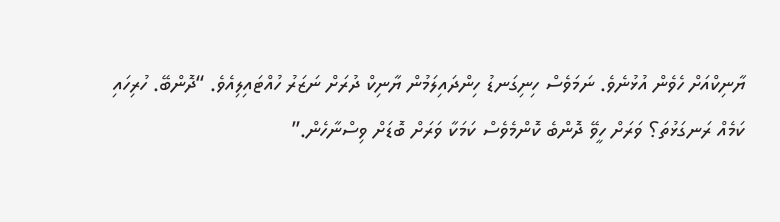ޔާނިކްއަށް ހެވެން އުޅުނެވެ. ނަމަވެސް ހިނިގަނޑު ހިންދައިލަމުން ޔާނިކް ދުރަށް ނަޒަރު ހުއްޓައިލިއެވެ. “ދޮންބޭ. ހުރިހައި ކަމެއް ރަނގަޅުތަ؟ ވަރަށް ހީވޭ ދޮންބެ ކޮންމެވެސް ކަމަކާ ވަރަށް ބޮޑަށް ވިސްނާހެން.”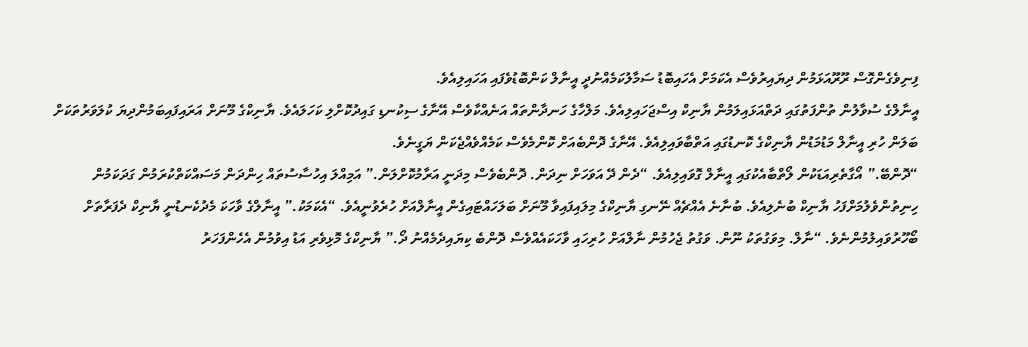ފިނިވެގެންގޮސް ރޫރޫއަޅަމުން ދިޔައިރުވެސް އެކަމަށް އެހައިބޮޑު ސަމާލުކަމެއްނުދީ އީނާލް ކަންބޮޑުވެފައި އަހައިލިއެވެ.
އީނާލްގެ ސުވާލުން ތުންފަތުގައި ދަތްއަޅައިލަމުން ޔާނިކް އިސްޖަހައިލިއެވެ. މަލްހާގެ ހަނދާންތައް އަނެއްކާވެސް އޭނާގެ ސިކުނޑި ގައިދުކޮށްލި ކަހަލައެވެ. ޔާނިކްގެ މޫނަށް އަރައިފައިބަމުންދިޔަ ކުލަވަރުތަކަށް ބަލަން ހުރި އީނާލް މަޑުމަޑުން ޔާނިކްގެ ކޮނޑުގައި އަތްބާވައިލިއެވެ. އޭނާގެ ދޮންބެއަށް ކޮންމެވެސް ކަމެއްވެއްޖެކަން ޔަގީނެވެ.
“ދޮންބޭ.” އޯގާތެރިއަޑަކުން ލޯތްބާއެކުގައި އީނާލް ގޮވައިލިއެވެ. “ދެން ދޭ އަވަހަށް ނިދަން. ދޮންބެވެސް މިދަނީ އަރާމުކޮށްލަން.” އަމިއްލަ އިހުސާސުތައް ހިންދަން މަސައްކަތްކުރަމުން ގަދަކަމުން ހިނިތުންވެލުމަށްފަހު ޔާނިކް ބުނެލިއެވެ. ބުނާނެ އެއްޗެއް ނޭނގި ޔާނިކްގެ މިލައިފައިވާ މޫނަށް ބަލަހައްޓައިގެން އީނާލްއަށް ހުރެވުނީއެވެ. “އެކަމަކު.” އީނާލްގެ ވާހަކަ މެދުކެނޑުނީ ޔާނިކް ދެފަރާތަށް ބޯހޫރުވައިލުމުންނެވެ. “ނާލް. މިވަގުތަކު ނޫން. ވަގުތު ޖެހުމުން ނާލްއަށް ހުރިހައި ވާހަކައެއްވެސް ދޮންބެ ކިޔައިދެމެއްނު ދޯ.” ޔާނިކްގެ މޮޅިވެރި އަޑު އިވުމުން އެހެންފަހަރު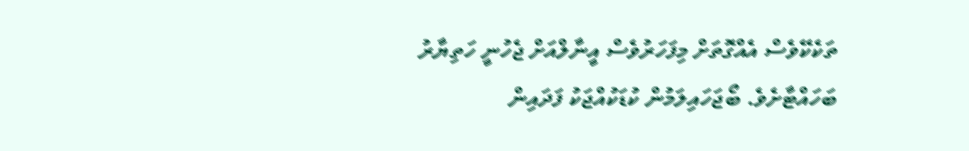ތަކެކޭވެސް އެއްގޮތަށް މިފަހަރުވެސް އީނާލްއަށް ޖެހުނީ ހަތިޔާރު ބަހައްޓާށެވެ. ބޯޖަހައިލަމުން ކުޑަކުއްޖަކު ފަދައިން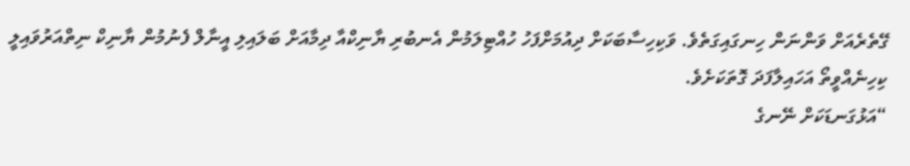ގޭތެރެއަށް ވަންނަން ހިނގައިގަތެވެ. ވަކިހިސާބަކަށް ދިއުމަށްފަހު ހުއްޓިލަމުން އެނބުރި ޔާނިކްއާ ދިމާއަށް ބަލައިލި އީނާލް ފެނުމުން ޔާނިކް ނިތްއަރުވައިލީ ކިހިނެއްވީތޯ އަހައިލާފަދަ ގޮތަކަށެވެ.
“އަޅުގަނޑަކަށް ނޭނގެ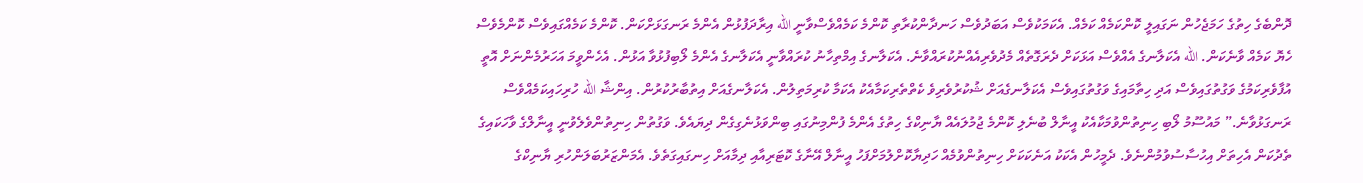ދޮންބެގެ ހިތުގެ ހަމަޖެހުން ނަގައިލީ ކޮންކަމެއް ކަމެއް. އެކަމަކުވެސް އަބަދުވެސް ހަނދާންކުރާތި ކޮންމެ ކަމެއްވެސްވާނީ الله އިރާދަފުޅުން އެންމެ ރަނގަޅަށްކަން. ކޮންމެ ކަމެއްގައިވެސް ކޮންމެވެސް ހެޔޮ ކަމެއް ވާނެކަން. الله އެކަލާނގެ އެއްވެސް އަޅަކަށް ދެރަގޮތެއް މެދުވެރިއެއްނުކުރައްވާނެ. އެކަލާނގެ އިމްތިހާނު ކުރައްވާނީ އެކަލާނގެ އެންމެ ލޯބިފުޅުވާ އަޅުން. އެހެންވީމަ އަހަރުމެންނަށް އޮތީ އުފާވެރިކަމުގެ ވަގުތުގައިވެސް އަދި ހިތާމައިގެ ވަގުތުގައިވެސް އެކަލާނގެއަށް ޝުކުރުވެރިވެ ކެތްތެރިކަމާއެކު އެކަމާ ކުރިމަތިލުން. އެކަލާނގެއަށް އިތުބާރުކުރުން. އިންޝާ الله ހުރިހައިކަމެއްވެސް ރަނގަޅުވާނެ.” މައުސޫމު ލޯބި ހިނިތުންވުމަކާއެކު އީނާލް ބުނެލި ކޮންމެ ޖުމުލައެއް ޔާނިކްގެ ހިތުގެ އެންމެ ފުންމިނުގައި ބިންވަޅުނެގިގެން ދިޔައެވެ. ވަގުތުން ހިނިތުންވެލެވުނީ އީނާލްގެ ވާހަކައިގެ ތެދުކަން އެހިތަށް އިހުސާސުވުމުންނެވެ. ދެމީހުން އެކަކު އަނެކަކަށް ހިނިތުންވުމެއް ހަދިޔާކޮށްލުމަށްފަހު އީނާލް އޭނާގެ ކޮޓަރިއާއި ދިމާއަށް ހިނގައިގަތެވެ. އެމަންޒަރުބަލަންހުރި ޔާނިކްގެ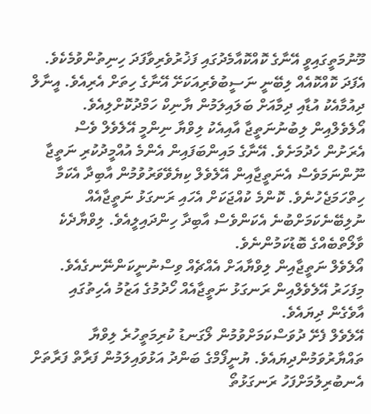މޫނުމަތީގައިވީ އޭނާގެ ކޮއްކޮއާމެދުގައި ފަޚުރުވެރިވާފަދަ ހިނިތުންވުމެކެވެ. އެފަދަ ކޮއްކޮއެއް ލިބޭނީ ނަސީބުވެރިއަކަށޭ އޭނާގެ ހިތަށް އެރިއެވެ. އީނާލް ދިއުމާއެކު އުޑާއި ދިމާއަށް ބަލައިލަމުން ޔާނިކް ހަމްދުކޮށްލިއެވެ.
އޯލެވެލްއިން ލިބުނުނަތީޖާ އާއިއެކު ލިވްޔާ ނިންމީ އޭލެވެލް ވެސް އެރަށުން ހެދުމަށެވެ. އޭނާގެ މައިންބަފައިން އެންމެ އުއްމީދުކުރި ނަތީޖާ ނޫންނަމަވެސް އެނަތީޖާއިން އޭލެވެލް ކިޔެވޭވަރުވުމުން އާބިދާ އެކަމާ ހިތްހަމަޖެހުނެވެ. ކޮންމެ ކުއްޖަކަށް އެހައި ރަނގަޅު ނަތީޖާއެއް ނުލިބޭނެކަމަށްބުނެ އެކަންވެސް އާބިދާ ހިންދައިލީއެވެ. ލިވްޔާދެކެ ވާލޯތްބެއްގެ ބޮޑުކަމުންނެވެ.
އޯލެވެލް ނަތީޖާއިން ލިވްޔާއަށް އެއްޗެއް ވިސްނުނީކަންނޭނގެއެވެ. މިފަހަރު އޭލެވެލްއިން ރަނގަޅު ނަތީޖާއެއް ހޯދުމުގެ އަޒުމު އެހިތުގައި އާވެގެން ދިޔައެވެ.
އޭލެވެލް ފެށޭ ދުވަސްކަމަށްވުމުން ލޯގަނޑު ކުރިމަތީހުރެ ލިވްޔާ ތައްޔާރުވަމުންދިޔައެވެ. ޔުނީފޯމްގެ ބަންދު އަޅުވައިލަމުން ފަރާތް ފަރާތަށް އެނބުރިލުމަށްފަހު ރަނގަޅުތޯ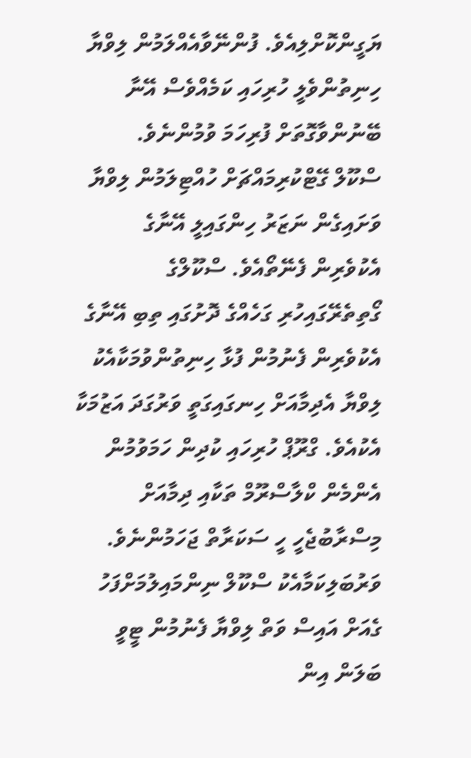ޔަގީންކޮށްލިއެވެ. ފުންނޭވާއެއްލަމުން ލިވްޔާ ހިނިތުންވެލީ ހުރިހައި ކަމެއްވެސް އޭނާ ބޭނުންވާގޮތަށް ފުރިހަމަ ވުމުންނެވެ.
ސްކޫލް ގޭޓްކުރިމައްޗަށް ހުއްޓިލަމުން ލިވްޔާ ވަށައިގެން ނަޒަރު ހިންގައިލީ އޭނާގެ އެކުވެރިން ފެނޭތޯއެވެ. ސްކޫލްގެ ގޯތިތެރޭގައިހުރި ގަހެއްގެ ދޮށުގައި ތިބި އޭނާގެ އެކުވެރިން ފެނުމުން ފުޅާ ހިނިތުންވުމަކާއެކު ލިވްޔާ އެދިމާއަށް ހިނގައިގަތީ ވަރުގަދަ އަޒުމަކާ އެކުއެވެ. ގްރޫޕް ހުރިހައި ކުދިން ހަމަވުމުން އެންމެން ކްލާސްރޫމް ތަކާއި ދިމާއަށް މިސްރާބުޖެހީ ހީ ސަކަރާތް ޖަހަމުންނެވެ.
ވަރުބަލިކަމާއެކު ސްކޫލް ނިންމައިލުމަށްފަހު ގެއަށް އައިސް ވަތް ލިވްޔާ ފެނުމުން ޓީވީ ބަލަން އިން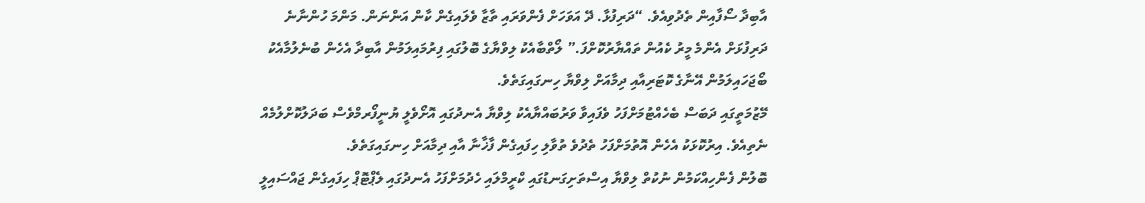އާބިދާ ސޯފާއިން ތެދުވިއެވެ. “ދަރިފުޅާ. ދޭ އަވަހަށް ފެންވަރައި ތާޒާ ވެލައިގެން ކާން އަންނަން. މަންމަ ހުންނާނެ ދަރިފުޅަށް އެންމެ މީރު ކެއުން ތައްޔާރުކޮށްފަ.” ލޯތްބާއެކު ލިވްޔާގެ ބޮލުގައި ފިރުމައިލަމުން އާބިދާ އެހެން ބުނެލުމާއެކު ބޯޖަހައިލަމުން އޭނާގެ ކޮޓަރިއާއި ދިމާއަށް ލިވްޔާ ހިނގައިގަތެވެ.
މޭޒުމަތީގައި ދަބަސް ބެހެއްޓުމަށްފަހު ވެފައިވާ ވަރުބައްޔާއެކު ލިވްޔާ އެނދުގައި އޮށޯވެލީ ޔުނީފޯރމްވެސް ބަދަލުކޮށްލުމެއް ނެތިއެވެ. އިރުކޮޅަކު އެހެން އޮތުމަށްފަހު ތެދުވެ ތުވާލި ހިފައިގެން ފާޚާނާ އާއި ދިމާއަށް ހިނގައިގަތެވެ.
ބޮލުން ފެންހިއްކަމުން ނުކުތް ލިވްޔާ އިސްތަށިގަނޑުގައި ކްރީމްލައި ހެދުމަށްފަހު އެނދުގައި ލެޕްޓޮޕް ހިފައިގެން ޖައްސައިލީ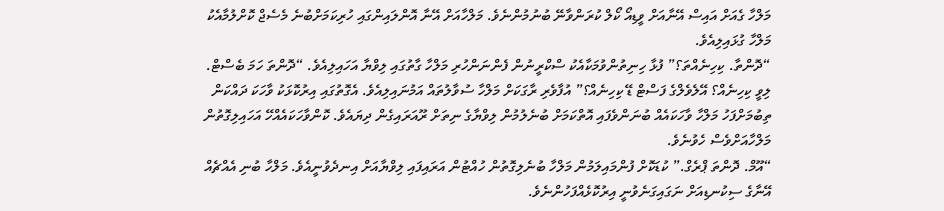މަލްހާ ގެއަށް އައިސް އޭނާއަށް ވީޑިއޯ ކޯލް ކުރަންވާނޭ ބުނުމުންނެވެ. މަލްހާއަށް އޭނާ އޮންލައިންގައި ހުރިކަމަށްބުނެ މެސެޖް ކޮށްލުމާއެކު މަލްހާ ގުޅައިލިއެވެ.
“ދޮންތާ. ކިހިނެއްތަ؟” ފުޅާ ހިނިތުންވުމަކާއެކު ސްކްރީނުން ފެންނަންހުރި މަލްހާ ގާތުގައި ލިވްޔާ އަހައިލިއެވެ. “ދޮންތަ ހަމަ ބެސްޓް. ލިވީ ކިހިނެއް؟ އޭލެވެލްގެ ފަސްޓް ޑޭ ކިހިނެއް؟” އުފާވެރި ރާގަކަށް މަލްހާ ސުވާލުތައް އަމުނައިލިއެވެ. އެގޮތުގައި އިރުކޮޅަކު ވާހަކަ ދައްކަން ތިބުމަށްފަހު މަލްހާ ވާހަކައެއް ބުނަންވެފައި އޮތްކަމަށް ބުނެލުމުން ލިވްޔާގެ ނިތަށް ރޫއަރައިގެން ދިޔައެވެ. ކޮންވާހަކައެއްހޭ އަހައިލިގޮތުން މަލްހާއަށްވެސް ހެވުނެވެ.
“އޫމް. ދޮންތަ ޕްރެގް.” ކުޑަކޮށް ފުންމައިލަމުން މަލްހާ ބުނެލިގޮތުން ހުއްޓުން އަރައިފައި ލިވްޔާއަށް އިނދެވުނީއެވެ. މަލްހާ ބުނި އެއްޗެއް އޭނާގެ ސިކުނޑިއަށް ނަގައިގަނެވުނީ އިރުކޮޅެއްފަހުންނެވެ.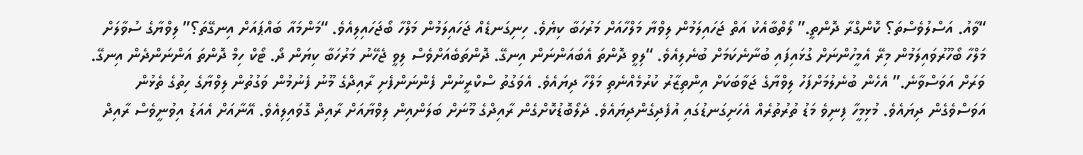“ވާއު. އަސްލުވެސްތަ؟ ކޮންގްރާ ދޮންތީ.” ލޯތްބާއެކު އަތް ޖަހައިލަމުން ލިވްޔާ މަލްހާއަށް މަރުހަބާ ކިޔެވެ. ހިނިގަނޑެއް ޖަހައިލަމުން މަލްހާ ބޯޖަހައިލިއެވެ. “މަންމައާ ބައްޕައަށް އިނގޭތަ؟” ލިވްޔާގެ ސުވާލަށް މަލްހާ ބޯހޫރުވައިލަމުން މިރޭ އެމީހުންނަށް ގުޅައިފައި ބުނާނެކަމަށް ބުނެލިއެވެ. “ލިވީ ދޮންތަ އެބައަންނަން އިނގޭ. ދޮންތަބެއަށްވެސް ލިވީ ޖެހޭނު މަރުހަބާ ކިޔަން ދޯ. ޓޯކް ހިމް ދޮންތަ އަންނަންދެން އިނގޭ. ވަރަށް އަވަސްވާނެ.” އެހެން ބުނެލުމަށްފަހު ލިވްޔާގެ ޖަވާބަކަށް އިންތިޒާރު ކުރުމެއްނެތި މަލްހާ ދިޔައެވެ. އެވަގުތު ސްކްރީނުން ފެންނަންފެށި ރާއިދްގެ މޫނު ފެނުމުން ވަގުތުން ލިވްޔާގެ ހިތުގެ ތެޅުން އަވަސްވެގެން ދިޔައެވެ. މުޅިމީހާ ފިނިވެ މަޑު ތުރުތުރެއް އެހަށިގަނޑުގައި އުފެދިގެންދިޔައެވެ. ދެލޯބޮޑުކޮށްގެން ރާއިދްގެ މޫނަށް ބަލަންއިން ލިވްޔާއަށް ރާއިދް ގޮވައިލިއެވެ. އޭނާއަށް އެއަޑު އިވުނީވެސް ރާއިދް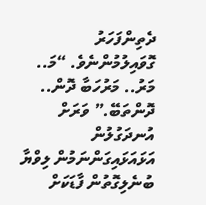ދެތިންފަހަރު ގޮވައިލުމުންނެވެ. “މަ.. މަރު.. މަރުހަބާ ދޮން.. ދޮންތަބޭ.” ވަރަށް އުނދަގުލުން އަޅައަޅައިގަންނަމުން ލިވްޔާ ބުނެލިގޮތުން ފާޑަކަށް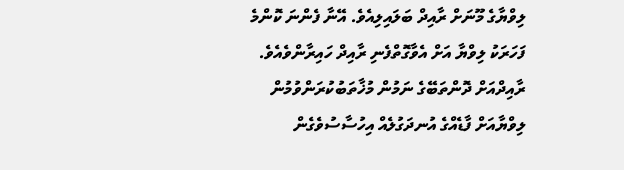ލިވްޔާގެ މޫނަށް ރާއިދް ބަލައިލިއެވެ. އޭނާ ފެންނަ ކޮންމެ ފަހަރަކު ލިވްޔާ އަށް އެވާގޮތްފެނި ރާއިދް ހައިރާންވެއެވެ. ރާއިދްއަށް ދޮންތަބޭގެ ނަމުން މުޚާތަބުކުރަންވުމުން ލިވްޔާއަށް ފާޑެއްގެ އުނދަގުލެއް އިހުސާސުވެގެން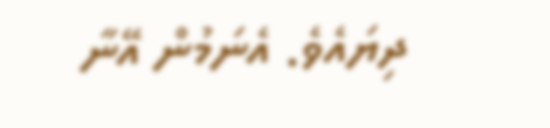ދިޔައެވެ. އެނަމުން އޭނާ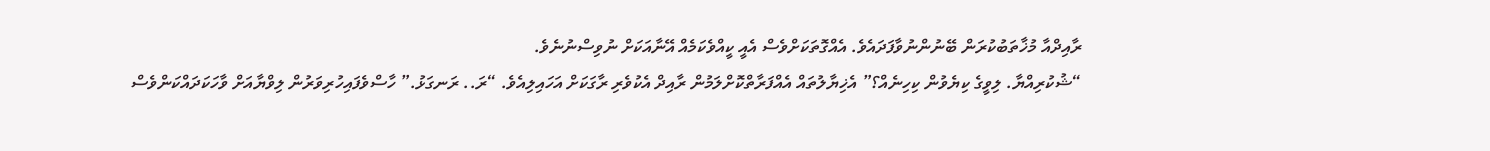ރާއިދްއާ މުޚާތަބުކުރަން ބޭނުންނުވާފަދައެވެ. އެއްގޮތަކަށްވެސް އެއީ ކީއްވެކަމެއް އޭނާއަކަށް ނުވިސްނުނެވެ.
“ޝުކުރިއްޔާ. ލިވީގެ ކިޔެވުން ކިހިނެއް؟” އެޚިޔާލުތައް އެއްފަރާތްކޮށްލަމުން ރާއިދް އެކުވެރި ރާގަކަށް އަހައިލިއެވެ. “ރަ.. ރަނގަޅު.” ހާސްވެފައިހުރިވަރުން ލިވްޔާއަށް ވާހަކަދައްކަންވެސް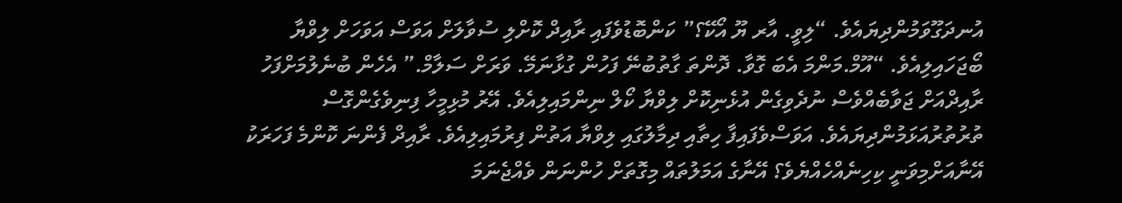އުނދަގޫވަމުންދިޔައެވެ. “ލިވީ. އާރ ޔޫ އޯކޭ؟” ކަންބޮޑުވެފައި ރާއިދް ކޮށްލި ސުވާލަށް އަވަސް އަވަހަށް ލިވްޔާ ބޯޖަހައިލިއެވެ. “އޫމް.މަންމަ އެބަ ގޮވާ. ދޮންތަ ގާތުބުނޭ ފަހުން ގުޅާނަމޭ. ވަރަށް ސަލާމް.” އެހެން ބުނެލުމަށްފަހު ރާއިދްއަށް ޖަވާބެއްވެސް ނުދެވިގެން އުޅެނިކޮށް ލިވްޔާ ކޯލް ނިންމައިލިއެވެ. އޭރު މުޅިމީހާ ފިނިވެގެންގޮސް ތުރުތުރުއަޅަމުންދިޔައެވެ. އަވަސްވެފައިފާ ހިތާއި ދިމާލުގައި ލިވްޔާ އަތުން ފިރުމައިލިއެވެ. ރާއިދް ފެންނަ ކޮންމެ ފަހަރަކު އޭނާއަށްމިވަނީ ކިހިނެއްހެއްޔެވެ؟ އޭނާގެ އަމަލުތައް މިގޮތަށް ހުންނަން ވެއްޖެނަމަ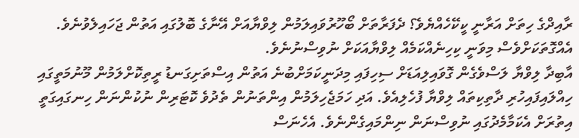ރާއިދްގެ ހިތަށް އަރާނީ ކީކޭހެއްޔެވެ؟ ދެފަރާތަށް ބޯހޫރުވައިލަމުން ލިވްޔާއަށް އޭނާގެ ބޮލުގައި އަތުން ޖަހައިލެވުނެވެ. އެއްގޮތަކަށްވެސް މިވަނީ ކިހިނެއްކަމެއް ލިވްޔާއަކަށް ނުވިސްނުނެވެ.
އާބިދާ ލިވްޔާ ލަސްވެގެން ގޮވައިލިއަޑަށް ސިހިފައި މިދަނީކަމަށްބުނެ އަތުން އިސްތަށިގަނޑު ރީތިކޮށްލަމުން މޫނުމަތީގައި ހިއްލައިފައިހުރި ދާތިކިތައް ލިވްޔާ ފުހެލިއެވެ. އަދި ހަމަޖެހިލަމުން އިންތަނުން ތެދުވެ ކޮޓަރިން ނުކުންނަން ހިނގައިގަތީ އިތުރަށް އެކަމާމެދުގައި ނުވިސްނަން ނިންމައިގެންނެވެ. އެހެނަސް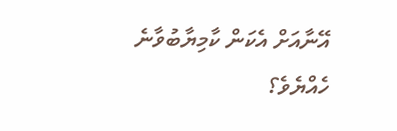އޭނާއަށް އެކަން ކާމިޔާބުވާނެ ހެއްޔެވެ؟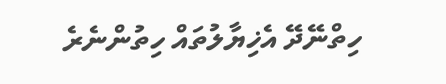ހިތްނޭދޭ އެޚިޔާލުތައް ހިތުންނެރެ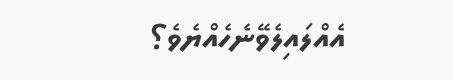އެއްލައިލެވޭނެހެއްޔެވެ؟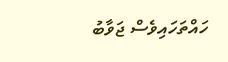ހައްތަހައިވެސް ޖަވާބު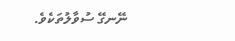ނޭނގޭ ސުވާލުތަކެވެ.